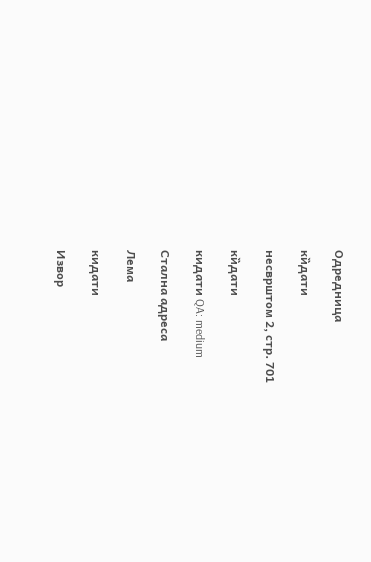Одредница

ки̏дати

несврштом 2, стр. 701

ки̏дати

кидати QA: medium

Стална адреса

Лема

кидати

Извор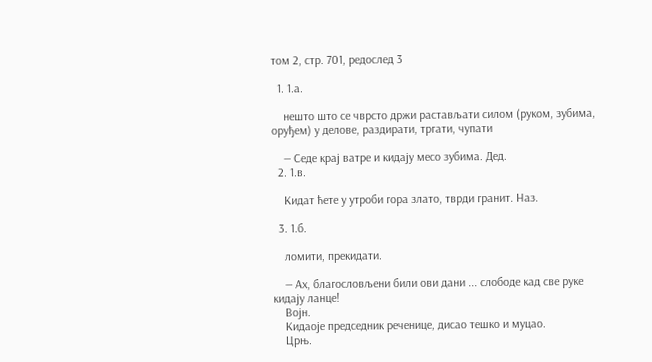том 2, стр. 701, редослед 3

  1. 1.а.

    нешто што се чврсто држи растављати силом (руком, зубима, оруђем) у делове, раздирати, тргати, чупати

    — Седе крај ватре и кидају месо зубима. Дед.
  2. 1.в.

    Кидат ћете у утроби гора злато, тврди гранит. Наз.

  3. 1.б.

    ломити, прекидати.

    — Ах, благословљени били ови дани ... слободе кад све руке кидају ланце!
    Војн.
    Кидаоје председник реченице, дисао тешко и муцао.
    Црњ.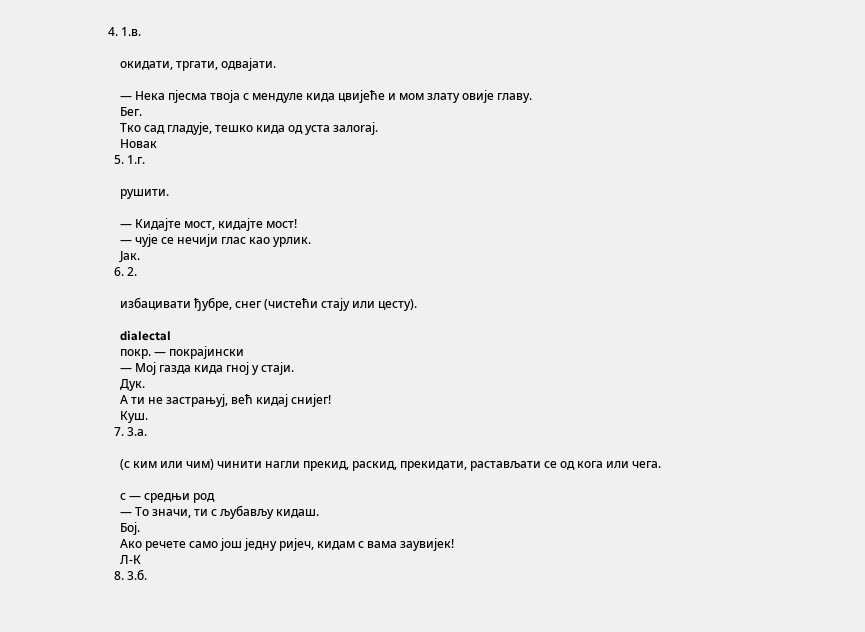4. 1.в.

    окидати, тргати, одвајати.

    — Нека пјесма твоја с мендуле кида цвијеће и мом злату овије главу.
    Бег.
    Тко сад гладује, тешко кида од уста залоrај.
    Новак
  5. 1.г.

    рушити.

    — Кидајте мост, кидајте мост!
    — чује се нечији глас као урлик.
    Јак.
  6. 2.

    избацивати ђубре, снег (чистећи стају или цесту).

    dialectal
    покр. — покрајински
    — Мој газда кида гној у стаји.
    Дук.
    А ти не застрањуј, већ кидај снијег!
    Куш.
  7. 3.а.

    (с ким или чим) чинити нагли прекид, раскид, прекидати, растављати се од кога или чега.

    с — средњи род
    — То значи, ти с љубављу кидаш.
    Бој.
    Ако речете само још једну ријеч, кидам с вама заувијек!
    Л-К
  8. 3.б.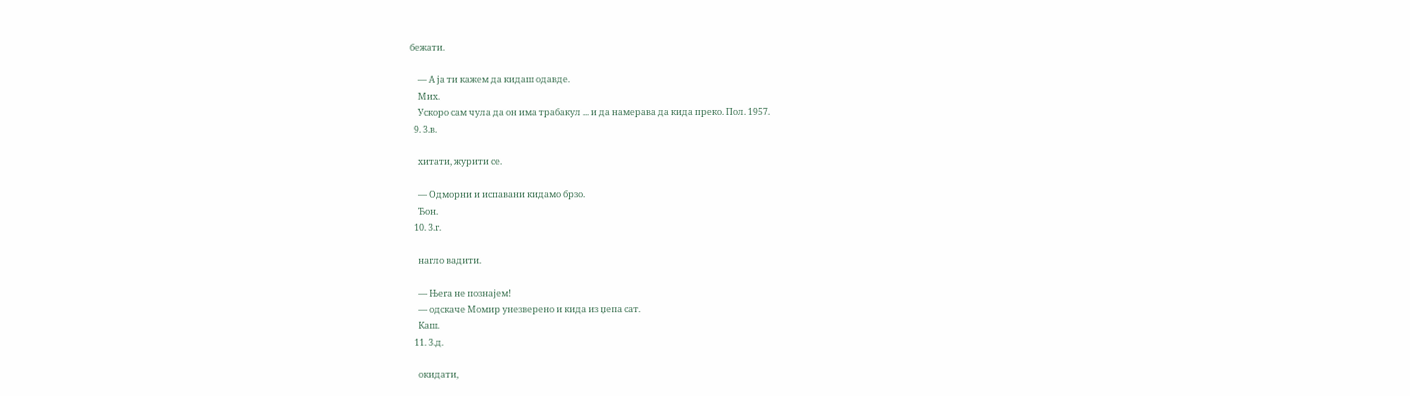бежати.

    — А ја ти кажем да кидаш одавде.
    Мих.
    Ускоро сам чула да он има трабакул ... и да намерава да кида преко. Пол. 1957.
  9. 3.в.

    хитати, журити се.

    — Одморни и испавани кидамо брзо.
    Ђон.
  10. 3.г.

    нагло вадити.

    — Њеrа не познајем!
    — одскаче Момир унезверено и кида из џепа сат.
    Каш.
  11. 3.д.

    окидати,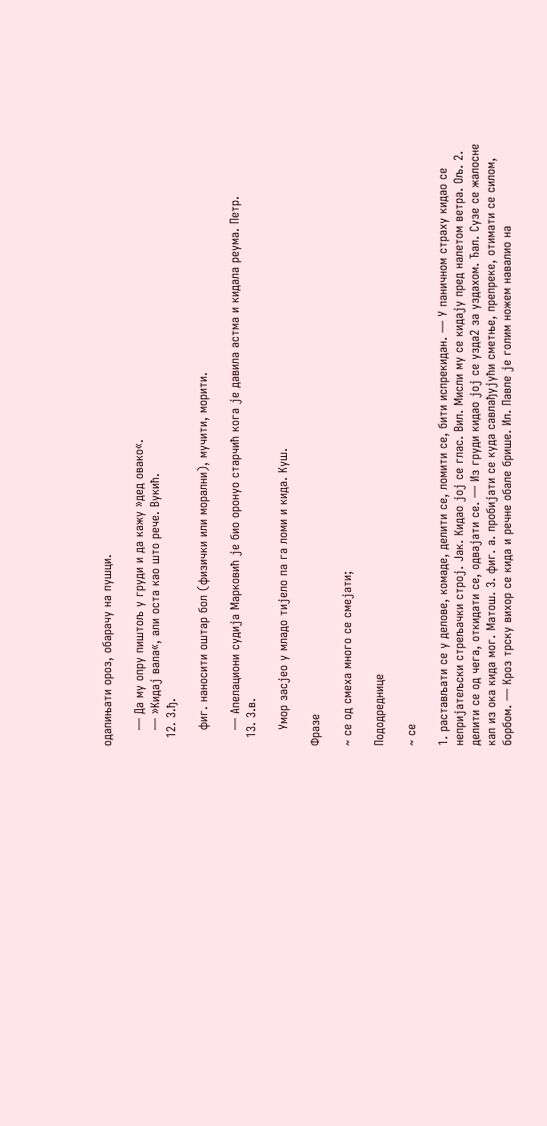одапињати ороз, обарачу на пушци.

    — Да му опру пиштољ у груди и да кажу »дед овако«.
    — »Кидај вала«, али оста као што рече. Вукић.
  12. 3.ђ.

    фиг. наносити оштар бол (физички или морални), мучити, морити.

    — Апелациони судија Марковић је био оронуо старчић кога је давила астма и кидала реума. Петр.
  13. 3.в.

    Умор засјео у младо тијело па га ломи и кида. Куш.

Фразе

~ се од смеха много се смејати;

Пододреднице

~ се

1. растављати се у делове, комаде, делити се, ломити се, бити испрекидан. — У паничном страху кидао се непријатељски стрељачки строј. Јак. Кидао јој се глас. Вил. Мисли му се кидају пред налетом ветра. Ољ. 2. делити се од чега, откидати се, одвајати се. — Из груди кидао јој се узда2 за уздахом. Ђал. Сузе се жалосне кап из ока кида мог. Матош. 3. фиг. а. пробијати се куда савлађујући сметње, препреке, отимати се силом, борбом. — Кроз трску вихор се кида и речне обале брише. Ил. Павле је голим ножем навалио на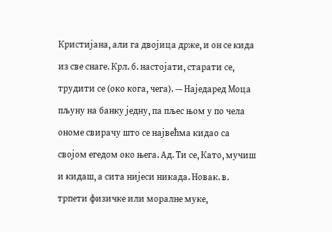Кристијана, али га двојица држе, и он се кида из све снаге. Крл. б. настојати, старати се, трудити се (око кога, чега). — Наједаред Моца пљуну на банку једну, па пљес њом у по чела ономе свирачу што се највећма кидао са својом егедом око њега. Ад. Ти се, Като, мучиш и кидаш, а сита нијеси никада. Новак. в. трпети физичке или моралне муке,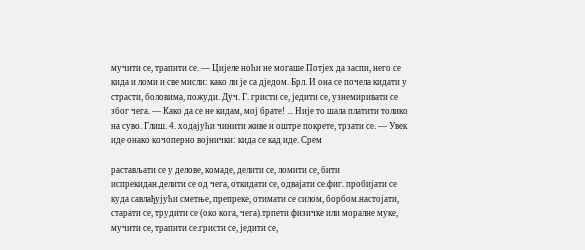мучити се, трапити се. — Цијеле ноћи не могаше Потјех да заспи, него се кида и ломи и све мисли: како ли је са дједом. Брл. И она се почела кидати у страсти, боловима, пожуди. Дуч. Г. гристи се, једити се, узнемиривати се због чега. — Како да се не кидам, мој брате! ... Није то шала платити толико на суво. Глиш. 4. ходајући чинити живе и оштре покрете, трзати се. — Увек иде онако кочоперно војнички: кида се кад иде. Срем

растављати се у делове, комаде, делити се, ломити се, бити испрекидан.делити се од чега, откидати се, одвајати се.фиг. пробијати се куда савлађујући сметње, препреке, отимати се силом, борбом.настојати, старати се, трудити се (око кога, чега).трпети физичке или моралне муке, мучити се, трапити се.гристи се, једити се,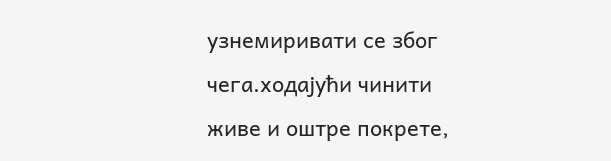узнемиривати се због чега.ходајући чинити живе и оштре покрете,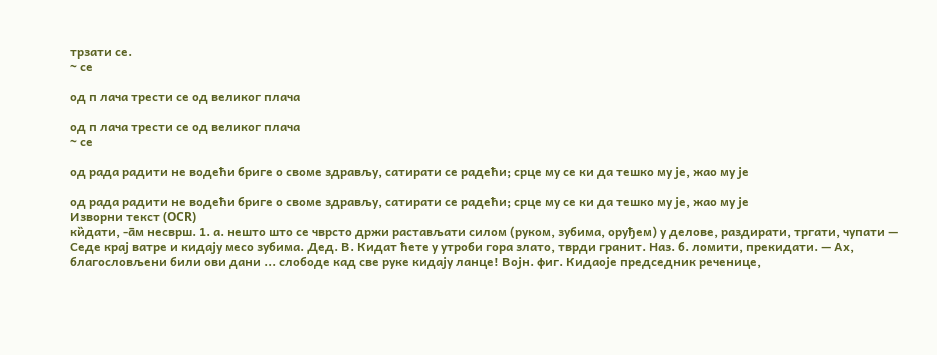трзати се.
~ се

од п лача трести се од великог плача

од п лача трести се од великог плача
~ се

од рада радити не водећи бриге о своме здрављу, сатирати се радећи; срце му се ки да тешко му је, жао му је

од рада радити не водећи бриге о своме здрављу, сатирати се радећи; срце му се ки да тешко му је, жао му је
Изворни текст (OCR)
ки̏дати, -а̄м несврш. 1. а. нешто што се чврсто држи растављати силом (руком, зубима, оруђем) у делове, раздирати, тргати, чупати — Седе крај ватре и кидају месо зубима. Дед. В. Кидат ћете у утроби гора злато, тврди гранит. Наз. б. ломити, прекидати. — Ах, благословљени били ови дани ... слободе кад све руке кидају ланце! Војн. фиг. Кидаоје председник реченице,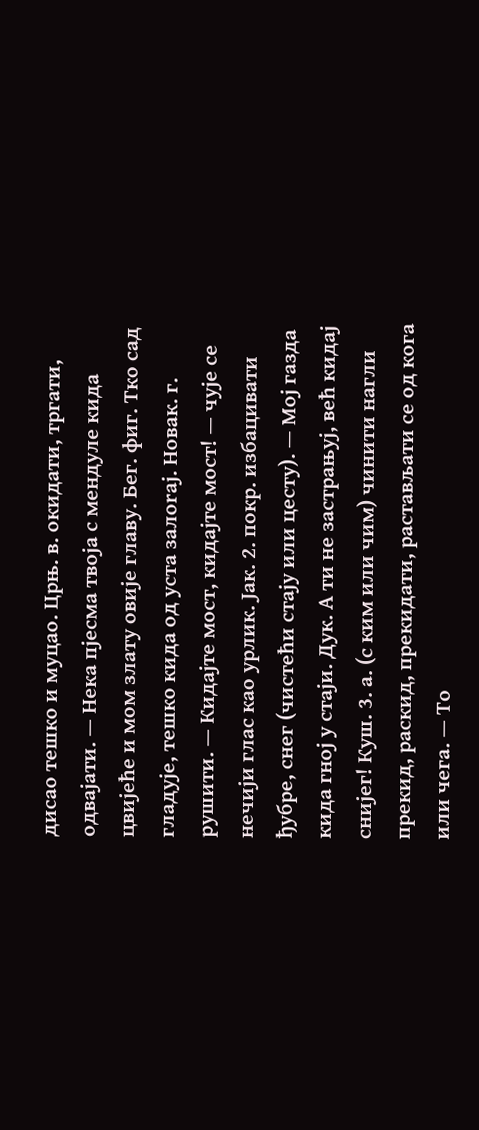дисао тешко и муцао. Црњ. в. окидати, тргати, одвајати. — Нека пјесма твоја с мендуле кида цвијеће и мом злату овије главу. Бег. фиг. Тко сад гладује, тешко кида од уста залоrај. Новак. г. рушити. — Кидајте мост, кидајте мост! — чује се нечији глас као урлик. Јак. 2. покр. избацивати ђубре, снег (чистећи стају или цесту). — Мој газда кида гној у стаји. Дук. А ти не застрањуј, већ кидај снијег! Куш. 3. а. (с ким или чим) чинити нагли прекид, раскид, прекидати, растављати се од кога или чега. — То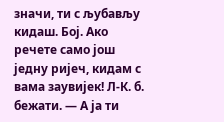значи, ти с љубављу кидаш. Бој. Ако речете само још једну ријеч, кидам с вама заувијек! Л-К. б. бежати. — А ја ти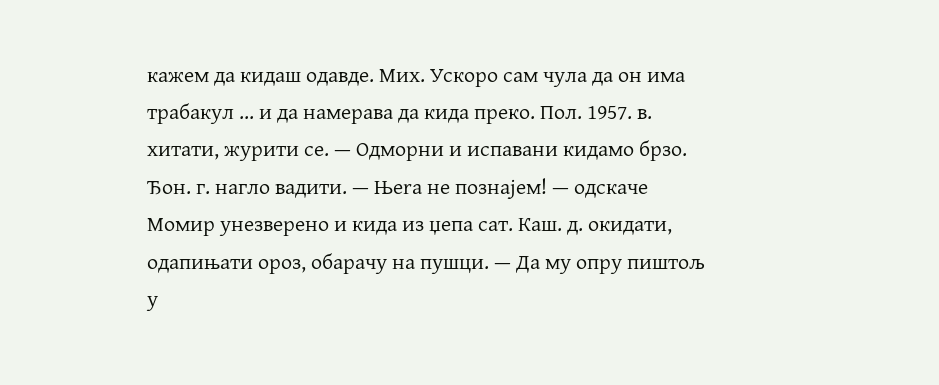кажем да кидаш одавде. Мих. Ускоро сам чула да он има трабакул ... и да намерава да кида преко. Пол. 1957. в. хитати, журити се. — Одморни и испавани кидамо брзо. Ђон. г. нагло вадити. — Њеrа не познајем! — одскаче Момир унезверено и кида из џепа сат. Каш. д. окидати, одапињати ороз, обарачу на пушци. — Да му опру пиштољ у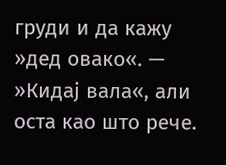груди и да кажу »дед овако«. — »Кидај вала«, али оста као што рече.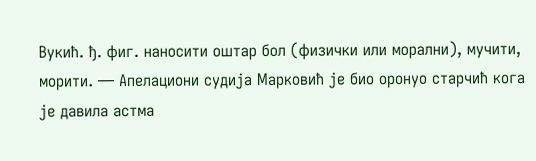Вукић. ђ. фиг. наносити оштар бол (физички или морални), мучити, морити. — Апелациони судија Марковић је био оронуо старчић кога је давила астма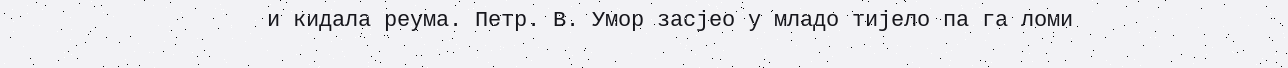и кидала реума. Петр. В. Умор засјео у младо тијело па га ломи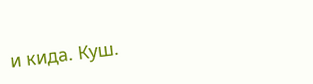и кида. Куш.